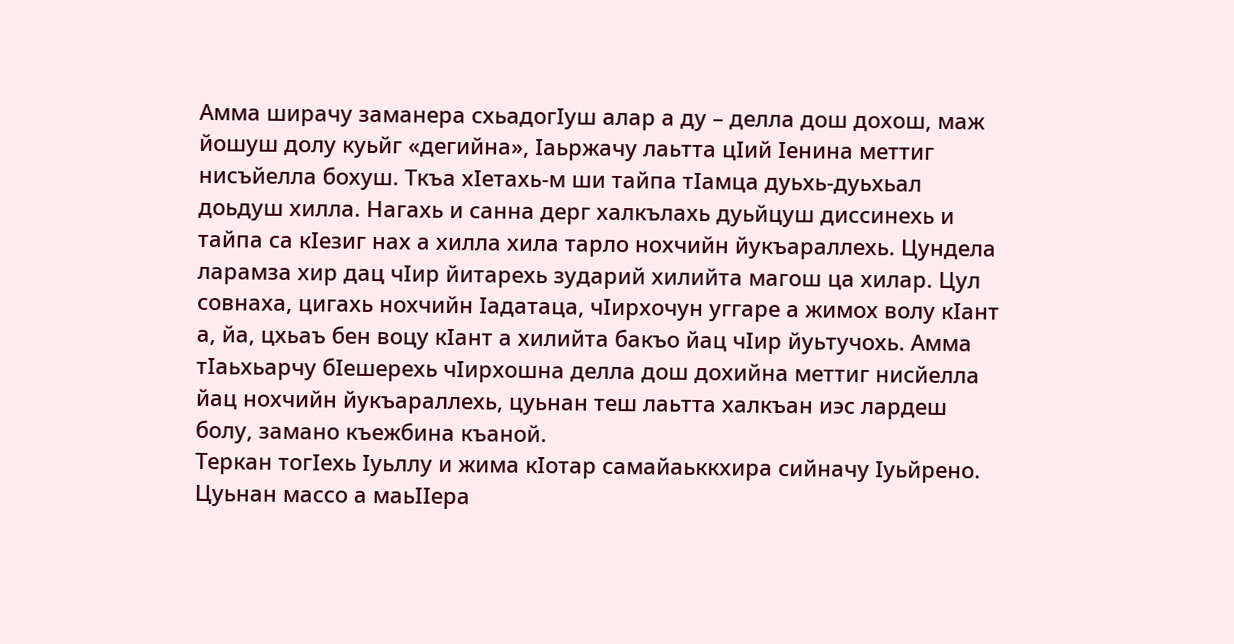Амма ширачу заманера схьадогIуш алар а ду – делла дош дохош, маж йошуш долу куьйг «дегийна», Iаьржачу лаьтта цIий Iенина меттиг нисъйелла бохуш. Ткъа хIетахь-м ши тайпа тIамца дуьхь-дуьхьал доьдуш хилла. Нагахь и санна дерг халкълахь дуьйцуш диссинехь и тайпа са кIезиг нах а хилла хила тарло нохчийн йукъараллехь. Цундела ларамза хир дац чIир йитарехь зударий хилийта магош ца хилар. Цул совнаха, цигахь нохчийн Iадатаца, чIирхочун уггаре а жимох волу кIант а, йа, цхьаъ бен воцу кIант а хилийта бакъо йац чIир йуьтучохь. Амма тIаьхьарчу бIешерехь чIирхошна делла дош дохийна меттиг нисйелла йац нохчийн йукъараллехь, цуьнан теш лаьтта халкъан иэс лардеш болу, замано къежбина къаной.
Теркан тогIехь Iуьллу и жима кIотар самайаьккхира сийначу Iуьйрено. Цуьнан массо а маьIIера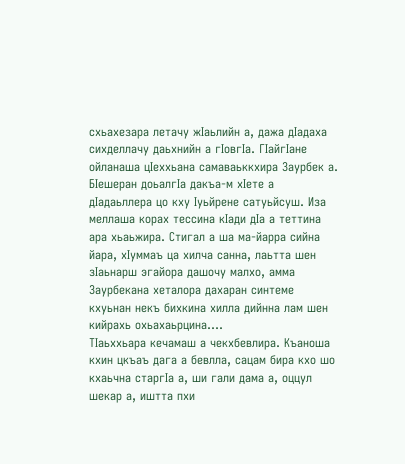схьахезара летачу жIаьлийн а, дажа дIадаха сихделлачу даьхнийн а гIовгIа. ГIайгIане ойланаша цIеххьана самаваьккхира Заурбек а. БIешеран доьалгIа дакъа-м хIете а дIадаьллера цо кху Iуьйрене сатуьйсуш. Иза меллаша корах тессина кIади дIа а теттина ара хьаьжира. Стигал а ша ма-йарра сийна йара, хIуммаъ ца хилча санна, лаьтта шен зIаьнарш эгайора дашочу малхо, амма Заурбекана хеталора дахаран синтеме кхуьнан некъ бихкина хилла дийнна лам шен кийрахь охьахаьрцина….
ТIаьххьара кечамаш а чекхбевлира. Къаноша кхин цкъаъ дага а бевлла, сацам бира кхо шо кхаьчна старгIа а, ши гали дама а, оццул шекар а, иштта пхи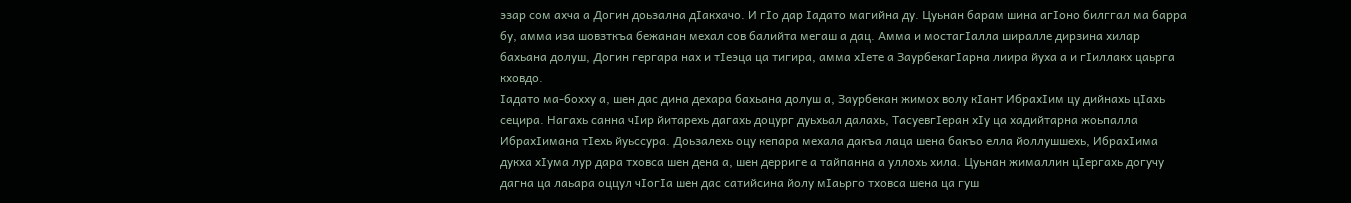эзар сом ахча а Догин доьзална дIакхачо. И гIо дар Iадато магийна ду. Цуьнан барам шина агIоно билггал ма барра бу, амма иза шовзткъа бежанан мехал сов балийта мегаш а дац. Амма и мостагIалла ширалле дирзина хилар бахьана долуш, Догин гергара нах и тIеэца ца тигира, амма хIете а ЗаурбекагIарна лиира йуха а и гIиллакх цаьрга кховдо.
Iадато ма-бохху а, шен дас дина дехара бахьана долуш а, Заурбекан жимох волу кIант ИбрахIим цу дийнахь цIахь сецира. Нагахь санна чIир йитарехь дагахь доцург дуьхьал далахь, ТасуевгIеран хIу ца хадийтарна жоьпалла ИбрахIимана тIехь йуьссура. Доьзалехь оцу кепара мехала дакъа лаца шена бакъо елла йоллушшехь, ИбрахIима дукха хIума лур дара тховса шен дена а, шен дерриге а тайпанна а уллохь хила. Цуьнан жималлин цIергахь догучу дагна ца лаьара оццул чIогIа шен дас сатийсина йолу мIаьрго тховса шена ца гуш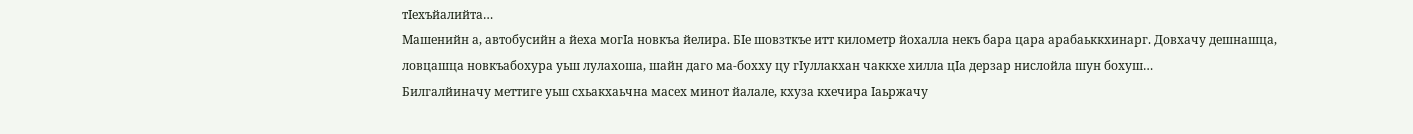тIехъйалийта…
Машенийн а, автобусийн а йеха могIа новкъа йелира. БIе шовзткъе итт километр йохалла некъ бара цара арабаьккхинарг. Довхачу дешнашца, ловцашца новкъабохура уьш лулахоша, шайн даго ма-бохху цу гIуллакхан чаккхе хилла цIа дерзар нислойла шун бохуш…
Билгалйиначу меттиге уьш схьакхаьчна масех минот йалале, кхуза кхечира Iаьржачу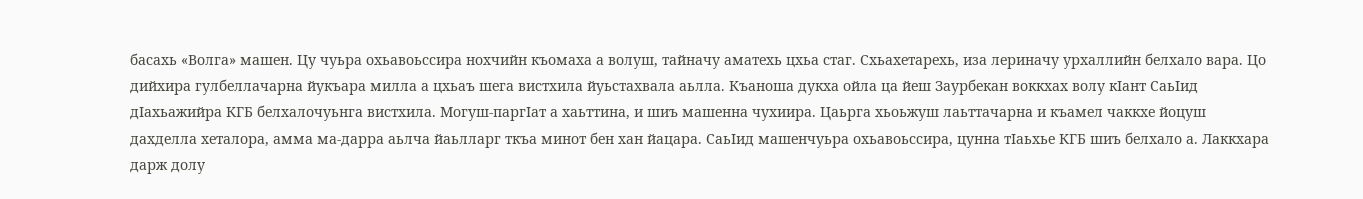басахь «Волга» машен. Цу чуьра охьавоьссира нохчийн къомаха а волуш, тайначу аматехь цхьа стаг. Схьахетарехь, иза лериначу урхаллийн белхало вара. Цо дийхира гулбеллачарна йукъара милла а цхьаъ шега вистхила йуьстахвала аьлла. Къаноша дукха ойла ца йеш Заурбекан воккхах волу кIант СаьIид дIахьажийра КГБ белхалочуьнга вистхила. Могуш-паргIат а хаьттина, и шиъ машенна чухиира. Цаьрга хьоьжуш лаьттачарна и къамел чаккхе йоцуш дахделла хеталора, амма ма-дарра аьлча йаьлларг ткъа минот бен хан йацара. СаьIид машенчуьра охьавоьссира, цунна тIаьхье КГБ шиъ белхало а. Лаккхара дарж долу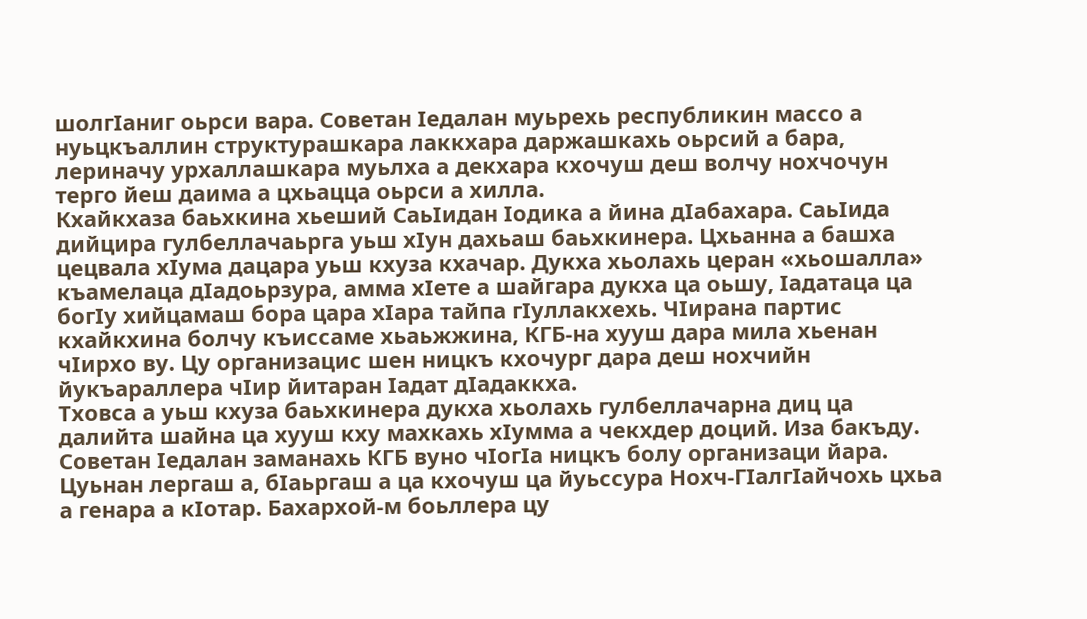шолгIаниг оьрси вара. Советан Iедалан муьрехь республикин массо а нуьцкъаллин структурашкара лаккхара даржашкахь оьрсий а бара, лериначу урхаллашкара муьлха а декхара кхочуш деш волчу нохчочун терго йеш даима а цхьацца оьрси а хилла.
Кхайкхаза баьхкина хьеший СаьIидан Iодика а йина дIабахара. СаьIида дийцира гулбеллачаьрга уьш хIун дахьаш баьхкинера. Цхьанна а башха цецвала хIума дацара уьш кхуза кхачар. Дукха хьолахь церан «хьошалла» къамелаца дIадоьрзура, амма хIете а шайгара дукха ца оьшу, Iадатаца ца богIу хийцамаш бора цара хIара тайпа гIуллакхехь. ЧIирана партис кхайкхина болчу къиссаме хьаьжжина, КГБ-на хууш дара мила хьенан чIирхо ву. Цу организацис шен ницкъ кхочург дара деш нохчийн йукъараллера чIир йитаран Iадат дIадаккха.
Тховса а уьш кхуза баьхкинера дукха хьолахь гулбеллачарна диц ца далийта шайна ца хууш кху махкахь хIумма а чекхдер доций. Иза бакъду. Советан Iедалан заманахь КГБ вуно чIогIа ницкъ болу организаци йара. Цуьнан лергаш а, бIаьргаш а ца кхочуш ца йуьссура Нохч-ГIалгIайчохь цхьа а генара а кIотар. Бахархой-м боьллера цу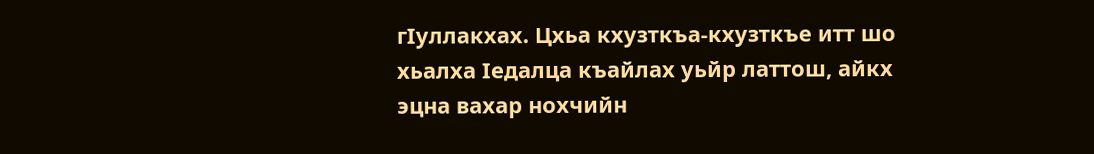гIуллакхах. Цхьа кхузткъа-кхузткъе итт шо хьалха Iедалца къайлах уьйр латтош, айкх эцна вахар нохчийн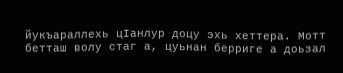йукъараллехь цIанлур доцу эхь хеттера. Мотт бетташ волу стаг а, цуьнан берриге а доьзал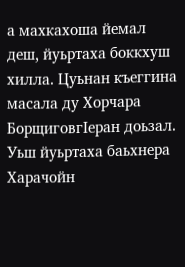а махкахоша йемал деш, йуьртаха боккхуш хилла. Цуьнан къеггина масала ду Хорчара БорщиговгIеран доьзал. Уьш йуьртаха баьхнера Харачойн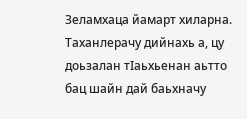Зеламхаца йамарт хиларна. Таханлерачу дийнахь а, цу доьзалан тIаьхьенан аьтто бац шайн дай баьхначу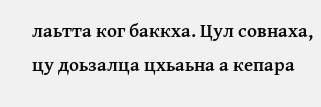лаьтта ког баккха. Цул совнаха, цу доьзалца цхьаьна а кепара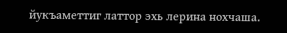йукъаметтиг латтор эхь лерина нохчаша.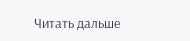Читать дальше